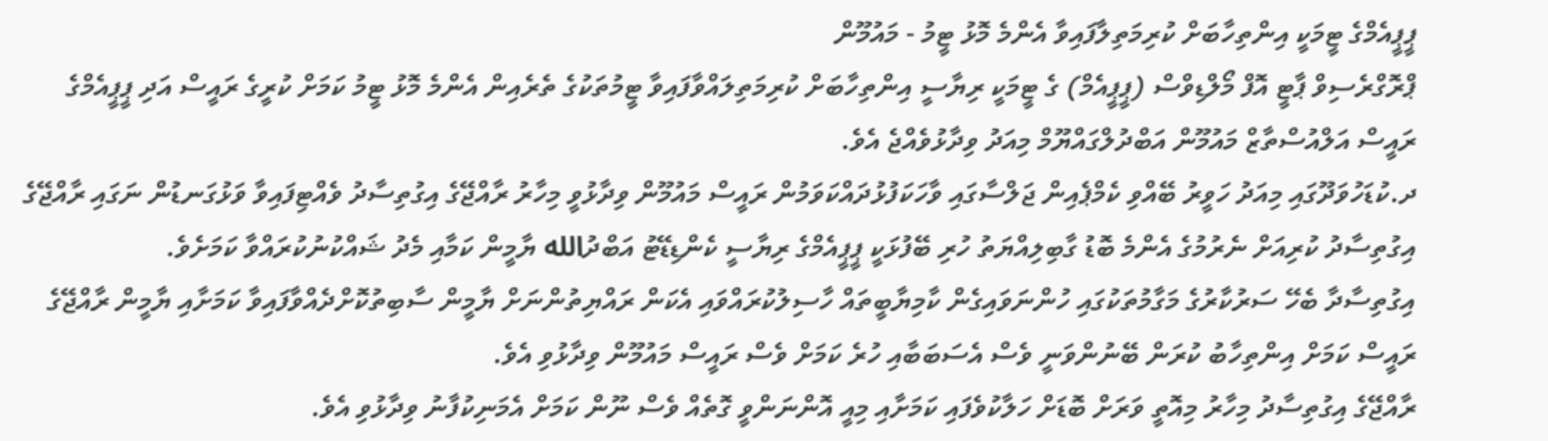ޕީޕީއެމްގެ ޓީމަކީ އިންތިހާބަށް ކުރިމަތިލާފައިވާ އެންމެ މޮޅު ޓީމު - މައުމޫން
ޕްރޮގްރެސިވް ޕާޓީ އޮފް މޯލްޑިވްސް (ޕީޕީއެމް) ގެ ޓީމަކީ ރިޔާސީ އިންތިހާބަށް ކުރިމަތިލައްވާފައިވާ ޓީމުތަކުގެ ތެރެއިން އެންމެ މޮޅު ޓީމު ކަމަށް ކުރީގެ ރައީސް އަދި ޕީޕީއެމްގެ ރައީސް އަލްއުސްތާޒް މައުމޫން އަބްދުލްގައްޔޫމް މިއަދު ވިދާޅުވެއްޖެ އެވެ.
ދ.ކުޑަހުވަދޫގައި މިއަދު ހަވީރު ބޭއްވި ކެމްޕެއިން ޖަލްސާގައި ވާހަކަފުޅުދައްކަވަމުން ރައީސް މައުމޫން ވިދާޅުވީ މިހާރު ރާއްޖޭގެ އިގުތިސާދު ވެއްޓިފައިވާ ވަޅުގަނޑުން ނަގައި ރާއްޖޭގެ އިގުތިސާދު ކުރިއަށް ނެރުމުގެ އެންމެ ބޮޑު ގާބިލިއްޔަތު ހުރި ބޭފުޅަކީ ޕީޕީއެމްގެ ރިޔާސީ ކެންޑިޑޭޓު އަބްދުالله ޔާމީން ކަމާއި މެދު ޝައްކުނުކުރައްވާ ކަމަށެވެ.
އިގުތިސާދާ ބެހޭ ސަރުކާރުގެ މަގާމުތަކުގައި ހުންނަވައިގެން ކާމިޔާބީތައް ހާސިލުކުރައްވައި އެކަން ރައްޔިތުންނަށް ޔާމީން ސާބިތުކޮށްދެއްވާފައިވާ ކަމަށާއި ޔާމީން ރާއްޖޭގެ ރައީސް ކަމަށް އިންތިހާބު ކުރަން ބޭނުންވަނީ ވެސް އެސަބަބާއި ހުރެ ކަމަށް ވެސް ރައީސް މައުމޫން ވިދާޅުވި އެވެ.
ރާއްޖޭގެ އިގުތިސާދު މިހާރު މިއޮތީ ވަރަށް ބޮޑަށް ހަލާކުވެފައި ކަމަށާއި މިއީ އޮންނަންވީ ގޮތެއް ވެސް ނޫން ކަމަށް އެމަނިކުފާނު ވިދާޅުވި އެވެ.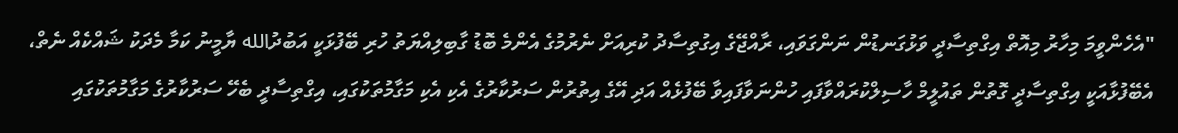"އެހެންވީމަ މިހާރު މިއޮތް އިގްތިސާދީ ވަޅުގަނޑުން ނަންގަވައި، ރާއްޖޭގެ އިގުތިސާދު ކުރިއަށް ނެރުމުގެ އެންމެ ބޮޑު ގާބިލިއްޔަތު ހުރި ބޭފުޅަކީ އަބުދުالله ޔާމީނު ކަމާ މެދަކު ޝައްކެއް ނެތް، އެބޭފުޅާއަކީ އިގްތިސާދީ ގޮތުން ތައުލީމް ހާސިލްކުރައްވާފައި ހުންނަވާފައިވާ ބޭފުޅެއް އަދި އޭގެ އިތުރުން ސަރުކާރުގެ އެކި އެކި މަގާމުތަކުގައި، އިގްތިސާދީ ބެހޭ ސަރުކާރުގެ މަގާމުތަކުގައި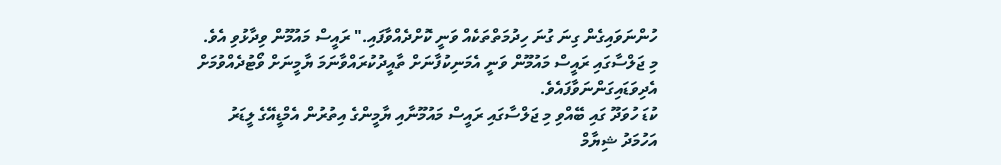ހުންނަވައިގެން ގިނަ ގުނަ ހިދުމަތްތަކެއް ވަނީ ކޮށްދެއްވާފައި." ރައީސް މައުމޫން ވިދާޅުވި އެވެ.
މި ޖަލްސާގައި ރައީސް މައުމޫން ވަނީ އެމަނިކުފާނަށް ތާއީދުކުރައްވާނަމަ ޔާމީނަށް ވޯޓުދެއްވުމަށް އެދިވަޑައިގަންނަވާފައެވެ.
ކުޑަ ހުވަދޫ ގައި ބޭއްވި މި ޖަލްސާގައި ރައީސް މައުމޫނާއި ޔާމީންގެ އިތުރުން އެމްޑީއޭގެ ލީޑަރު އަހުމަދު ޝިޔާމް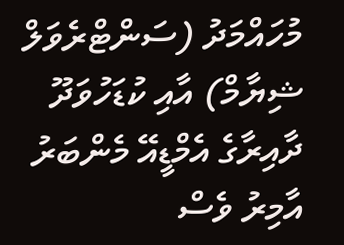މުހައްމަދު (ސަންޓްރެވަލް ޝިޔާމް) އާއި ކުޑަހުވަދޫ ދާއިރާގެ އެމްޑީއޭ މެންބަރު އާމިރު ވެސް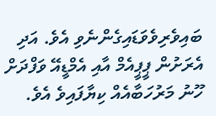ބައިވެރިވެވަޑައިގެންނެވި އެވެ. އަދި އެރަށުން ޕީޕީއެމް އާއި އެމްޑީއޭ ވަފްދަށް ހޫނު މަރުހަބާއެއް ކިޔާފައިވެ އެވެ.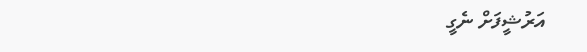އަރުޝީފަށް ނެގީ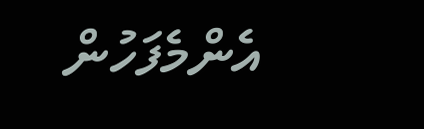އެންމެފަހުން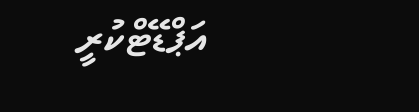އަޕްޑޭޓްކުރީ